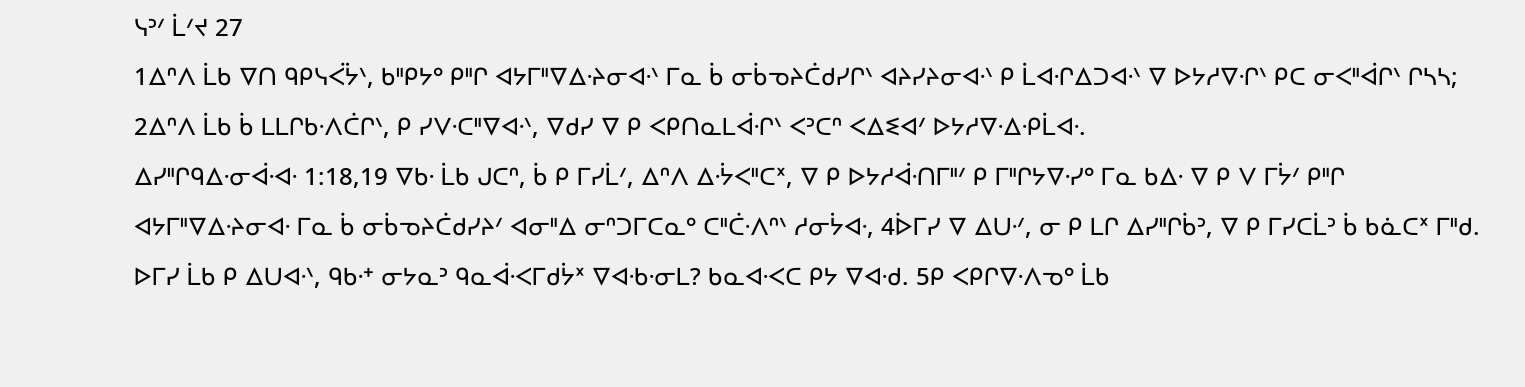ᓭᐣᐟ ᒫᐟᔪ 27
1ᐃᐢᐱ ᒫᑲ ᐁᑎ ᑫᑭᓭᐹᔮᐠ, ᑲᐦᑭᔭᐤ ᑭᐦᒋ ᐊᔭᒥᐦᐁᐃᐧᔨᓂᐊᐧᐠ ᒥᓇ ᑳ ᓂᑳᓀᔨᑖᑯᓯᒋᐠ ᐊᔨᓯᔨᓂᐊᐧᐠ ᑭ ᒫᐊᐧᒋᐃᑐᐊᐧᐠ ᐁ ᐅᔭᓱᐁᐧᒋᐠ ᑭᑕ ᓂᐸᐦᐋᒋᐠ ᒋᓴᓴ; 2ᐃᐢᐱ ᒫᑲ ᑳ ᒪᒪᒋᑲᐧᐱᑖᒋᐠ, ᑭ ᓯᐯᐧᑕᐦᐁᐊᐧᐠ, ᐁᑯᓯ ᐁ ᑭ ᐸᑭᑎᓇᒪᐋᐧᒋᐠ ᐸᐣᑕᐢ ᐸᐃᓬᐊᐟ ᐅᔭᓱᐁᐧᐃᐧᑭᒫᐊᐧ.
ᐃᓯᐦᒋᑫᐃᐧᓂᐋᐧᐊᐧ 1:18,19 ᐁᑲᐧ ᒫᑲ ᒍᑕᐢ, ᑳ ᑭ ᒥᓯᒫᐟ, ᐃᐢᐱ ᐃᐧᔮᐸᐦᑕᕽ, ᐁ ᑭ ᐅᔭᓱᐋᐧᑎᒥᐦᐟ ᑭ ᒥᐦᒋᔭᐁᐧᓯᐤ ᒥᓇ ᑲᐃᐧ ᐁ ᑭ ᐯ ᒥᔮᐟ ᑭᐦᒋ ᐊᔭᒥᐦᐁᐃᐧᔨᓂᐊᐧ ᒥᓇ ᑳ ᓂᑳᓀᔨᑖᑯᓯᔨᐟ ᐊᓂᐦᐃ ᓂᐢᑐᒥᑕᓇᐤ ᑕᐦᑖᐧᐱᐢᐠ ᓱᓂᔮᐊᐧ, 4ᐆᒥᓯ ᐁ ᐃᑌᐧᐟ, ᓂ ᑭ ᒪᒋ ᐃᓯᐦᒋᑳᐣ, ᐁ ᑭ ᒥᓯᑕᒫᐣ ᑳ ᑲᓈᑕᕽ ᒥᐦᑯ. ᐅᒥᓯ ᒫᑲ ᑭ ᐃᑌᐊᐧᐠ, ᑫᑲᐧᐩ ᓂᔭᓇᐣ ᑫᓇᐋᐧᐸᒥᑯᔮᕽ ᐁᐊᐧᑲᐧᓂᒪ? ᑲᓇᐊᐧᐸᑕ ᑭᔭ ᐁᐊᐧᑯ. 5ᑭ ᐸᑭᒋᐁᐧᐱᓀᐤ ᒫᑲ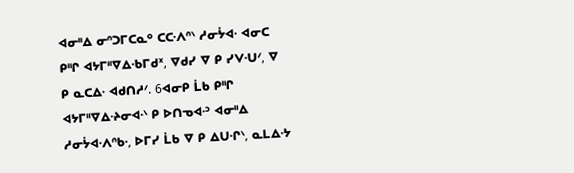ᐊᓂᐦᐃ ᓂᐢᑐᒥᑕᓇᐤ ᑕᑕᐧᐱᐢᐠ ᓱᓂᔮᐊᐧ ᐊᓂᑕ ᑭᐦᒋ ᐊᔭᒥᐦᐁᐃᐧᑲᒥᑯᕽ, ᐁᑯᓯ ᐁ ᑭ ᓯᐯᐧᑌᐟ, ᐁ ᑭ ᓇᑕᐃᐧ ᐊᑯᑎᓱᐟ. 6ᐊᓂᑭ ᒫᑲ ᑭᐦᒋ ᐊᔭᒥᐦᐁᐃᐧᔨᓂᐊᐧᐠ ᑭ ᐅᑎᓀᐊᐧᐣ ᐊᓂᐦᐃ ᓱᓂᔮᐊᐧᐱᐢᑲᐧ, ᐅᒥᓯ ᒫᑲ ᐁ ᑭ ᐃᑌᐧᒋᐠ, ᓇᒪᐃᐧᔭ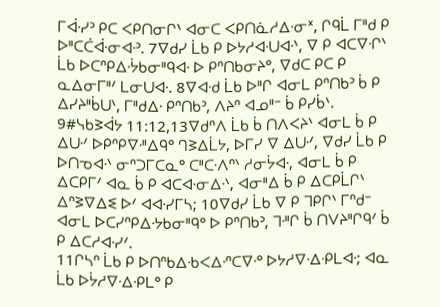ᒥᐋᐧᓯᐣ ᑭᑕ ᐸᑭᑎᓂᒋᐠ ᐊᓂᑕ ᐸᑭᑎᓈᓱᐃᐧᓂᕽ, ᒋᑫᒫ ᒥᐦᑯ ᑭ ᐅᐦᑕᑖᐋᐧᓂᐊᐧᐣ. 7ᐁᑯᓯ ᒫᑲ ᑭ ᐅᔭᓱᐊᐧᑌᐊᐧᐠ, ᐁ ᑭ ᐊᑕᐁᐧᒋᐠ ᒫᑲ ᐅᑕᐢᑭᐃᐧᔮᑲᓂᐦᑫᐊᐧ ᐅ ᑭᐢᑎᑲᓂᔨᐤ, ᐁᑯᑕ ᑭᑕ ᑭ ᓇᐃᓂᒥᐦᐟ ᒪᓂᑌᐊᐧ. 8ᐁᐊᐧᑯ ᒫᑲ ᐅᐦᒋ ᐊᓂᒪ ᑭᐢᑎᑲᐣ ᑳ ᑭ ᐃᓯᔨᐦᑳᑌᐠ, ᒥᐦᑯᐃᐧ ᑭᐢᑎᑲᐣ, ᐱᔨᐢ ᐊᓄᐦᐨ ᑳ ᑭᓯᑳᐠ. 9#ᓭᑲᕒᐋᔭ 11:12,13ᐁᑯᐢᐱ ᒫᑲ ᑳ ᑎᐱᐸᔨᐠ ᐊᓂᒪ ᑳ ᑭ ᐃᑌᐧᐟ ᐅᑭᐢᑭᐁᐧᐦᐃᑫᐤ ᒉᕒᐃᒫᔭ, ᐅᒥᓯ ᐁ ᐃᑌᐧᐟ, ᐁᑯᓯ ᒫᑲ ᑭ ᐅᑎᓀᐊᐧᐠ ᓂᐢᑐᒥᑕᓇᐤ ᑕᐦᑕᐧᐱᐢᐠ ᓱᓂᔮᐊᐧ, ᐊᓂᒪ ᑳ ᑭ ᐃᑕᑭᒥᐟ ᐊᓇ ᑳ ᑭ ᐊᑕᐊᐧᓂᐃᐧᐠ, ᐊᓂᐦᐃ ᑳ ᑭ ᐃᑕᑭᒫᒋᐠ ᐃᐢᕒᐁᐃᓬ ᐅᐟ ᐊᐊᐧᓯᒥᓴ; 10ᐁᑯᓯ ᒫᑲ ᐁ ᑭ ᒣᑭᒋᐠ ᒥᐢᑯᐨ ᐊᓂᒪ ᐅᑕᓯᐢᑭᐃᐧᔭᑲᓂᐦᑫᐤ ᐅ ᑭᐢᑎᑲᐣ, ᒣᐧᐦᒋ ᑳ ᑎᐯᔨᐦᒋᑫᐟ ᑳ ᑭ ᐃᑕᓱᐊᐧᓯᐟ.
11ᒋᓴᐢ ᒫᑲ ᑭ ᐅᑎᐢᑲᐃᐧᑲᐸᐃᐧᐢᑕᐁᐧᐤ ᐅᔭᓱᐁᐧᐃᐧᑭᒪᐊᐧ; ᐊᓇ ᒫᑲ ᐅᔮᓱᐁᐧᐃᐧᑭᒪᐤ ᑭ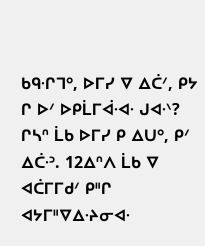ᑲᑫᐧᒋᒣᐤ, ᐅᒥᓯ ᐁ ᐃᑖᐟ, ᑭᔭ ᒋ ᐅᐟ ᐅᑭᒫᒥᐋᐧᐊᐧ ᒍᐊᐧᐠ? ᒋᓴᐢ ᒫᑲ ᐅᒥᓯ ᑭ ᐃᑌᐤ, ᑭᐟ ᐃᑖᐧᐣ. 12ᐃᐢᐱ ᒫᑲ ᐁ ᐊᑖᒥᒥᑯᐟ ᑭᐦᒋ ᐊᔭᒥᐦᐁᐃᐧᔨᓂᐊᐧ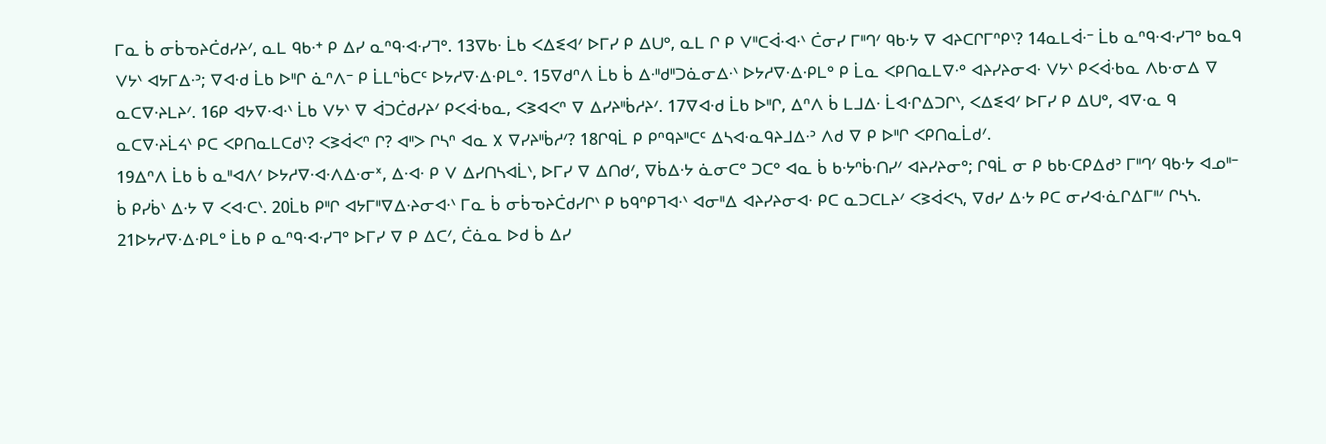ᒥᓇ ᑳ ᓂᑳᓀᔨᑖᑯᓯᔨᐟ, ᓇᒪ ᑫᑲᐧᐩ ᑭ ᐃᓯ ᓇᐢᑫᐧᐊᐧᓯᒣᐤ. 13ᐁᑲᐧ ᒫᑲ ᐸᐃᓬᐊᐟ ᐅᒥᓯ ᑭ ᐃᑌᐤ, ᓇᒪ ᒋ ᑭ ᐯᐦᑕᐋᐧᐊᐧᐠ ᑖᓂᓯ ᒥᐦᒉᐟ ᑫᑲᐧᔭ ᐁ ᐊᔨᑕᒋᒥᐢᑭᐠ? 14ᓇᒪᐋᐧᐨ ᒫᑲ ᓇᐢᑫᐧᐊᐧᓯᒣᐤ ᑲᓇᑫ ᐯᔭᐠ ᐊᔭᒥᐃᐧᐣ; ᐁᐊᐧᑯ ᒫᑲ ᐅᐦᒋ ᓈᐢᐱᐨ ᑭ ᒫᒪᐢᑳᑕᒼ ᐅᔭᓱᐁᐧᐃᐧᑭᒪᐤ. 15ᐁᑯᐢᐱ ᒫᑲ ᑳ ᐃᐧᐦᑯᐦᑐᓈᓂᐃᐧᐠ ᐅᔭᓱᐁᐧᐃᐧᑭᒪᐤ ᑭ ᒫᓇ ᐸᑭᑎᓇᒪᐁᐧᐤ ᐊᔨᓯᔨᓂᐊᐧ ᐯᔭᐠ ᑭᐸᐋᐧᑲᓇ ᐱᑲᐧᓂᐃ ᐁ ᓇᑕᐁᐧᔨᒪᔨᐟ. 16ᑭ ᐊᔭᐁᐧᐊᐧᐠ ᒫᑲ ᐯᔭᐠ ᐁ ᐋᑐᑖᑯᓯᔨᐟ ᑭᐸᐋᐧᑲᓇ, ᐸᕒᐊᐸᐢ ᐁ ᐃᓯᔨᐦᑳᓱᔨᐟ. 17ᐁᐊᐧᑯ ᒫᑲ ᐅᐦᒋ, ᐃᐢᐱ ᑳ ᒪᒧᐃᐧ ᒫᐊᐧᒋᐃᑐᒋᐠ, ᐸᐃᓬᐊᐟ ᐅᒥᓯ ᑭ ᐃᑌᐤ, ᐊᐁᐧᓇ ᑫ ᓇᑕᐁᐧᔨᒫᔦᐠ ᑭᑕ ᐸᑭᑎᓇᒪᑕᑯᐠ? ᐸᕒᐋᐸᐢ ᒋ? ᐊᐦᐳ ᒋᓴᐢ ᐊᓇ ᙭ ᐁᓯᔨᐦᑳᓱᐟ? 18ᒋᑫᒫ ᑭ ᑭᐢᑫᔨᐦᑕᒼ ᐃᓴᐊᐧᓇᑫᔨᒧᐃᐧᐣ ᐱᑯ ᐁ ᑭ ᐅᐦᒋ ᐸᑭᑎᓇᒫᑯᐟ.
19ᐃᐢᐱ ᒫᑲ ᑳ ᓇᐦᐊᐱᐟ ᐅᔭᓱᐁᐧᐊᐧᐱᐃᐧᓂᕽ, ᐃᐧᐊᐧ ᑭ ᐯ ᐃᓯᑎᓴᐊᒫᐠ, ᐅᒥᓯ ᐁ ᐃᑎᑯᐟ, ᐁᑳᐃᐧᔭ ᓈᓂᑕᐤ ᑐᑕᐤ ᐊᓇ ᑳ ᑲᐧᔭᐢᑳᐧᑎᓯᐟ ᐊᔨᓯᔨᓂᐤ; ᒋᑫᒫ ᓂ ᑭ ᑲᑲᐧᑕᑭᐃᑯᐣ ᒥᐦᒉᐟ ᑫᑲᐧᔭ ᐊᓄᐦᐨ ᑳ ᑭᓯᑳᐠ ᐃᐧᔭ ᐁ ᐸᐊᐧᑕᐠ. 20ᒫᑲ ᑭᐦᒋ ᐊᔭᒥᐦᐁᐃᐧᔨᓂᐊᐧᐠ ᒥᓇ ᑳ ᓂᑳᓀᔨᑖᑯᓯᒋᐠ ᑭ ᑲᑫᐢᑭᒣᐊᐧᐠ ᐊᓂᐦᐃ ᐊᔨᓯᔨᓂᐊᐧ ᑭᑕ ᓇᑐᑕᒪᔨᐟ ᐸᕒᐋᐸᓴ, ᐁᑯᓯ ᐃᐧᔭ ᑭᑕ ᓂᓯᐊᐧᓈᒋᐃᒥᐦᐟ ᒋᓴᓴ. 21ᐅᔭᓱᐁᐧᐃᐧᑭᒪᐤ ᒫᑲ ᑭ ᓇᐢᑫᐧᐊᐧᓯᒣᐤ ᐅᒥᓯ ᐁ ᑭ ᐃᑕᐟ, ᑖᓈᓇ ᐅᑯ ᑳ ᐃᓯ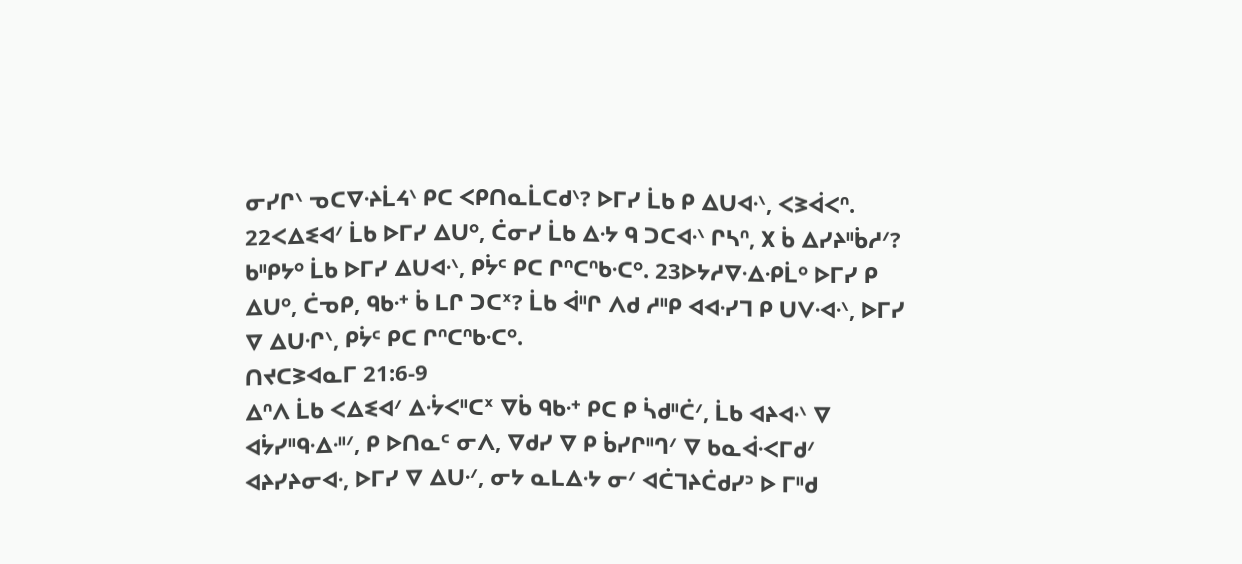ᓂᓯᒋᐠ ᓀᑕᐁᐧᔨᒫᔦᐠ ᑭᑕ ᐸᑭᑎᓇᒫᑕᑯᐠ? ᐅᒥᓯ ᒫᑲ ᑭ ᐃᑌᐊᐧᐠ, ᐸᕒᐋᐸᐢ. 22ᐸᐃᓬᐊᐟ ᒫᑲ ᐅᒥᓯ ᐃᑌᐤ, ᑖᓂᓯ ᒫᑲ ᐃᐧᔭ ᑫ ᑐᑕᐊᐧᐠ ᒋᓴᐢ, ᙭ ᑳ ᐃᓯᔨᐦᑳᓱᐟ? ᑲᐦᑭᔭᐤ ᒫᑲ ᐅᒥᓯ ᐃᑌᐊᐧᐠ, ᑭᔮᒼ ᑭᑕ ᒋᐢᑕᐢᑲᐧᑕᐤ. 23ᐅᔭᓱᐁᐧᐃᐧᑭᒫᐤ ᐅᒥᓯ ᑭ ᐃᑌᐤ, ᑖᓀᑭ, ᑫᑲᐧᐩ ᑳ ᒪᒋ ᑐᑕᕽ? ᒫᑲ ᐋᐦᒋ ᐱᑯ ᓱᐦᑭ ᐊᐊᐧᓯᒣ ᑭ ᑌᐯᐧᐊᐧᐠ, ᐅᒥᓯ ᐁ ᐃᑌᐧᒋᐠ, ᑭᔮᒼ ᑭᑕ ᒋᐢᑕᐢᑲᐧᑕᐤ.
ᑎᔪᑕᕒᐊᓇᒥ 21:6-9
ᐃᐢᐱ ᒫᑲ ᐸᐃᓬᐊᐟ ᐃᐧᔮᐸᐦᑕᕽ ᐁᑳ ᑫᑲᐧᐩ ᑭᑕ ᑭ ᓵᑯᐦᑖᐟ, ᒫᑲ ᐊᔨᐊᐧᐠ ᐁ ᐊᔮᓯᐦᑫᐧᐃᐧᐦᐟ, ᑭ ᐅᑎᓇᒼ ᓂᐱ, ᐁᑯᓯ ᐁ ᑭ ᑳᓯᒋᐦᒉᐟ ᐁ ᑲᓇᐋᐧᐸᒥᑯᐟ ᐊᔨᓯᔨᓂᐊᐧ, ᐅᒥᓯ ᐁ ᐃᑌᐧᐟ, ᓂᔭ ᓇᒪᐃᐧᔭ ᓂᐟ ᐊᑖᒣᔨᑖᑯᓯᐣ ᐅ ᒥᐦᑯ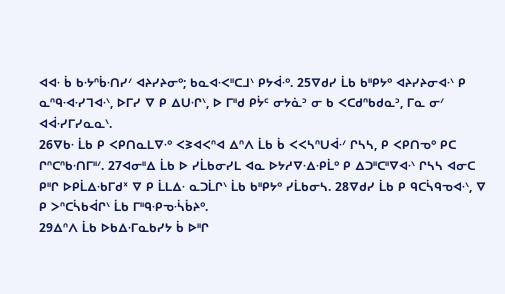ᐊᐊᐧ ᑳ ᑲᐧᔭᐢᑳᐧᑎᓯᐟ ᐊᔨᓯᔨᓂᐤ; ᑲᓇᐊᐧᐸᐦᑕᒧᐠ ᑭᔭᐋᐧᐤ. 25ᐁᑯᓯ ᒫᑲ ᑲᐦᑭᔭᐤ ᐊᔨᓯᔨᓂᐊᐧᐠ ᑭ ᓇᐢᑫᐧᐊᐧᓯᒣᐊᐧᐠ, ᐅᒥᓯ ᐁ ᑭ ᐃᑌᐧᒋᐠ, ᐅ ᒥᐦᑯ ᑭᔮᒼ ᓂᔭᓈᐣ ᓂ ᑲ ᐸᑕᑯᐢᑲᑯᓇᐣ, ᒥᓇ ᓂᐟ ᐊᐋᐧᓯᒥᓯᓇᓇᐠ.
26ᐁᑲᐧ ᒫᑲ ᑭ ᐸᑭᑎᓇᒪᐁᐧᐤ ᐸᕒᐊᐸᐢᐊ ᐃᐢᐱ ᒫᑲ ᑳ ᐸᐸᓴᐢᑌᐋᐧᐟ ᒋᓴᓴ, ᑭ ᐸᑭᑎᓀᐤ ᑭᑕ ᒋᐢᑕᐢᑲᐧᑎᒥᐦᐟ. 27ᐊᓂᐦᐃ ᒫᑲ ᐅ ᓯᒫᑲᓂᓯᒪ ᐊᓇ ᐅᔭᓱᐁᐧᐃᐧᑭᒫᐤ ᑭ ᐃᑐᐦᑕᐦᐁᐊᐧᐠ ᒋᓴᓴ ᐊᓂᑕ ᑭᐦᒋ ᐅᑭᒫᐃᐧᑲᒥᑯᕽ ᐁ ᑭ ᒫᒪᐃᐧ ᓇᑐᒫᒋᐠ ᒫᑲ ᑲᐦᑭᔭᐤ ᓯᒫᑲᓂᓴ. 28ᐁᑯᓯ ᒫᑲ ᑭ ᑫᑕᓵᑫᓀᐊᐧᐠ, ᐁ ᑭ ᐳᐢᑕᓵᑲᐋᒋᐠ ᒫᑲ ᒥᐦᑫᐧᑭᓀᐧᓵᑳᔨᐤ.
29ᐃᐢᐱ ᒫᑲ ᐅᑲᐃᐧᒥᓇᑲᓯᔭ ᑳ ᐅᐦᒋ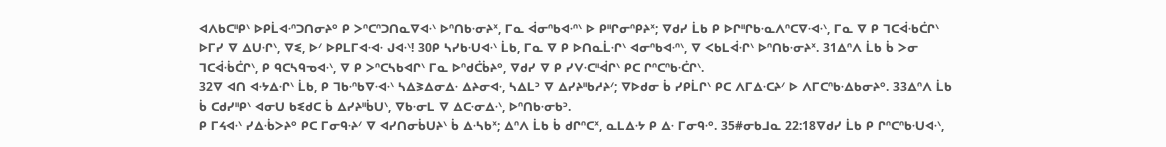ᐊᐱᑲᑕᐦᑭᐠ ᐅᑭᒫᐊᐧᐢᑐᑎᓂᔨᐤ ᑭ ᐳᐢᑕᐢᑐᑎᓇᐁᐊᐧᐠ ᐅᐢᑎᑲᐧᓂᔨᕽ, ᒥᓇ ᐋᓂᐢᑲᐊᐧᐢᐠ ᐅ ᑭᐦᒋᓂᐢᑭᔨᕽ; ᐁᑯᓯ ᒫᑲ ᑭ ᐅᒋᐦᒋᑲᐧᓇᐱᐢᑕᐁᐧᐊᐧᐠ, ᒥᓇ ᐁ ᑭ ᒣᑕᐋᐧᑲᑖᒋᐠ ᐅᒥᓯ ᐁ ᐃᑌᐧᒋᐠ, ᐁᓬ, ᐅᐟ ᐅᑭᒪᒥᐊᐧᐊᐧ ᒍᐊᐧᐠ! 30ᑭ ᓴᓯᑲᐧᑌᐊᐧᐠ ᒫᑲ, ᒥᓇ ᐁ ᑭ ᐅᑎᓇᒫᐧᒋᐠ ᐊᓂᐢᑲᐊᐧᐢᐠ, ᐁ ᐸᑲᒪᐋᐧᒋᐠ ᐅᐢᑎᑲᐧᓂᔨᕽ. 31ᐃᐢᐱ ᒫᑲ ᑳ ᐳᓂ ᒣᑕᐋᐧᑳᑖᒋᐠ, ᑭ ᑫᑕᓴᑫᓀᐊᐧᐠ, ᐁ ᑭ ᐳᐢᑕᓴᑲᐊᒋᐠ ᒥᓇ ᐅᐢᑯᑖᑳᔨᐤ, ᐁᑯᓯ ᐁ ᑭ ᓯᐯᐧᑕᐦᐋᒋᐠ ᑭᑕ ᒋᐢᑕᐢᑲᐧᑖᒋᐠ.
32ᐁ ᐊᑎ ᐊᐧᔭᐃᐧᒋᐠ ᒫᑲ, ᑭ ᒣᑲᐧᐢᑲᐁᐧᐊᐧᐠ ᓴᐃᕒᐃᓂᐃᐧ ᐃᔨᓂᐊᐧ, ᓴᐃᒪᐣ ᐁ ᐃᓯᔨᐦᑲᓱᔨᐟ; ᐁᐅᑯᓂ ᑳ ᓯᑭᒫᒋᐠ ᑭᑕ ᐱᒥᐃᐧᑕᔨᐟ ᐅ ᐱᒥᑕᐢᑲᐧᐃᑲᓂᔨᐤ. 33ᐃᐢᐱ ᒫᑲ ᑳ ᑕᑯᓯᐦᑭᐠ ᐊᓂᑌ ᑲᓬᑯᑕ ᑳ ᐃᓯᔨᐦᑳᑌᐠ, ᐁᑲᐧᓂᒪ ᐁ ᐃᑕᐧᓂᐃᐧᐠ, ᐅᐢᑎᑲᐧᓂᑲᐣ.
ᑭ ᒥᔦᐊᐧᐠ ᓯᐃᐧᑳᐳᔨᐤ ᑭᑕ ᒥᓂᑫᐧᔨᐟ ᐁ ᐊᓯᑎᓂᑳᑌᔨᐠ ᑳ ᐃᐧᓴᑲᕽ; ᐃᐢᐱ ᒫᑲ ᑳ ᑯᒋᐢᑕᕽ, ᓇᒪᐃᐧᔭ ᑭ ᐃᐧ ᒥᓂᑫᐧᐤ. 35#ᓂᑲᒧᓇ 22:18ᐁᑯᓯ ᒫᑲ ᑭ ᒋᐢᑕᐢᑲᐧᑌᐊᐧᐠ,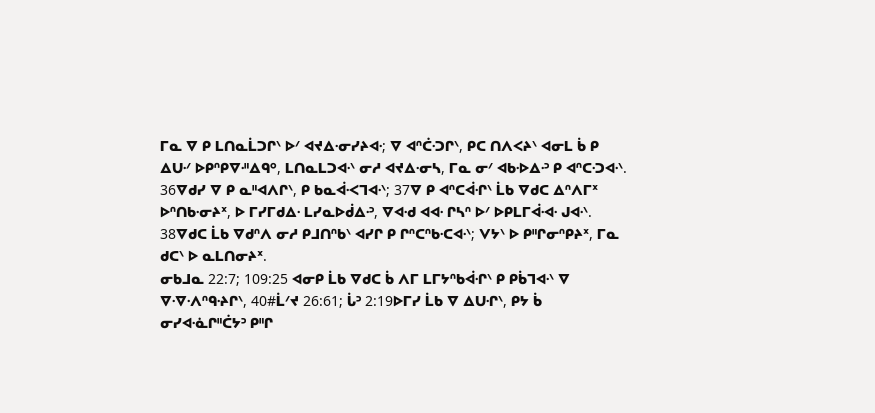ᒥᓇ ᐁ ᑭ ᒪᑎᓇᒫᑐᒋᐠ ᐅᐟ ᐊᔪᐃᐧᓂᓯᔨᐊᐧ; ᐁ ᐊᐢᑖᐧᑐᒋᐠ, ᑭᑕ ᑎᐱᐸᔨᐠ ᐊᓂᒪ ᑳ ᑭ ᐃᑌᐧᐟ ᐅᑭᐢᑭᐁᐧᐦᐃᑫᐤ, ᒪᑎᓇᒪᑐᐊᐧᐠ ᓂᓱ ᐊᔪᐃᐧᓂᓴ, ᒥᓇ ᓂᐟ ᐊᑲᐧᐅᐃᐧᐣ ᑭ ᐊᐢᑕᐧᑐᐊᐧᐠ. 36ᐁᑯᓯ ᐁ ᑭ ᓇᐦᐊᐱᒋᐠ, ᑭ ᑲᓇᐋᐧᐸᒣᐊᐧᐠ; 37ᐁ ᑭ ᐊᐢᑕᐋᐧᒋᐠ ᒫᑲ ᐁᑯᑕ ᐃᐢᐱᒥᕽ ᐅᐢᑎᑲᐧᓂᔨᕽ, ᐅ ᒥᓯᒥᑯᐃᐧ ᒪᓯᓇᐅᑰᐃᐧᐣ, ᐁᐊᐧᑯ ᐊᐊᐧ ᒋᓴᐢ ᐅᐟ ᐅᑭᒪᒥᐋᐧᐊᐧ ᒍᐊᐧᐠ. 38ᐁᑯᑕ ᒫᑲ ᐁᑯᐢᐱ ᓂᓱ ᑭᒧᑎᐢᑲᐠ ᐊᓯᒋ ᑭ ᒋᐢᑕᐢᑲᐧᑕᐊᐧᐠ; ᐯᔭᐠ ᐅ ᑭᐦᒋᓂᐢᑭᔨᕽ, ᒥᓇ ᑯᑕᐠ ᐅ ᓇᒪᑎᓂᔨᕽ.
ᓂᑲᒧᓇ 22:7; 109:25 ᐊᓂᑭ ᒫᑲ ᐁᑯᑕ ᑳ ᐱᒥ ᒪᒥᔭᐢᑲᐋᐧᒋᐠ ᑭ ᑭᑳᒣᐊᐧᐠ ᐁ ᐁᐧᐁᐧᐱᐢᑫᐧᔨᒋᐠ, 40#ᒫᐟᔪ 26:61; ᒑᐣ 2:19ᐅᒥᓯ ᒫᑲ ᐁ ᐃᑌᐧᒋᐠ, ᑭᔭ ᑳ ᓂᓯᐊᐧᓈᒋᐦᑖᔭᐣ ᑭᐦᒋ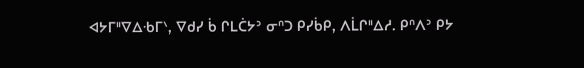ᐊᔭᒥᐦᐁᐃᐧᑲᒥᐠ, ᐁᑯᓯ ᑳ ᒋᒪᑖᔭᐣ ᓂᐢᑐ ᑭᓯᑳᑭ, ᐱᒫᒋᐦᐃᓱ. ᑭᐢᐱᐣ ᑭᔭ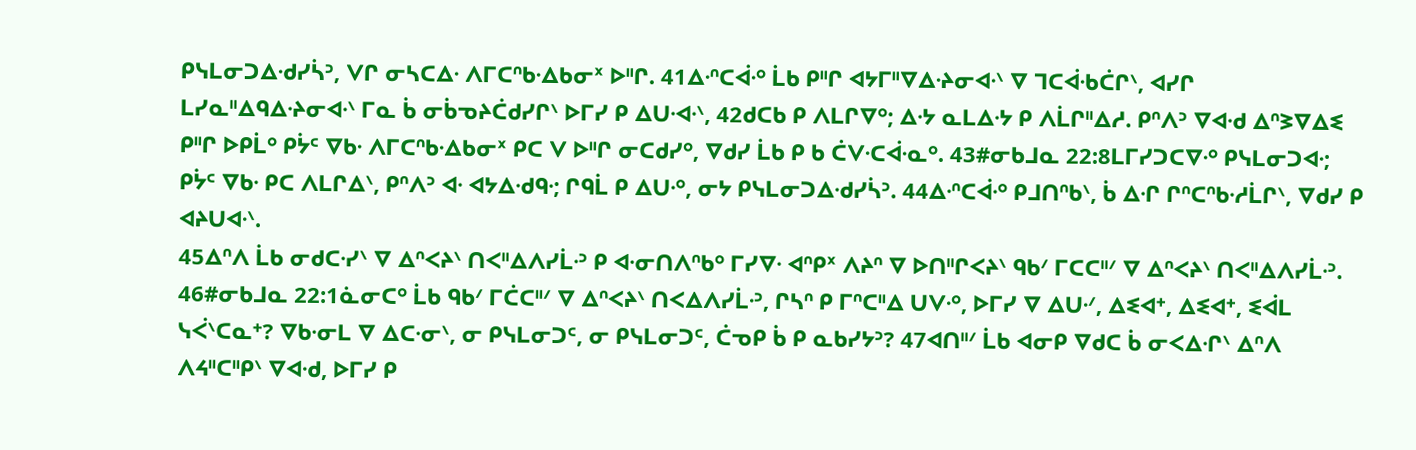ᑭᓭᒪᓂᑐᐃᐧᑯᓯᓵᐣ, ᐯᒋ ᓂᓴᑕᐃᐧ ᐱᒥᑕᐢᑲᐧᐃᑲᓂᕽ ᐅᐦᒋ. 41ᐃᐧᐢᑕᐋᐧᐤ ᒫᑲ ᑭᐦᒋ ᐊᔭᒥᐦᐁᐃᐧᔨᓂᐊᐧᐠ ᐁ ᒣᑕᐋᐧᑲᑖᒋᐠ, ᐊᓯᒋ ᒪᓯᓇᐦᐃᑫᐃᐧᔨᓂᐊᐧᐠ ᒥᓇ ᑳ ᓂᑳᓀᔨᑖᑯᓯᒋᐠ ᐅᒥᓯ ᑭ ᐃᑌᐧᐊᐧᐠ, 42ᑯᑕᑲ ᑭ ᐱᒪᒋᐁᐤ; ᐃᐧᔭ ᓇᒪᐃᐧᔭ ᑭ ᐱᒫᒋᐦᐃᓱ. ᑭᐢᐱᐣ ᐁᐊᐧᑯ ᐃᐢᕒᐁᐃᓬ ᑭᐦᒋ ᐅᑭᒫᐤ ᑭᔮᒼ ᐁᑲᐧ ᐱᒥᑕᐢᑲᐧᐃᑲᓂᕽ ᑭᑕ ᐯ ᐅᐦᒋ ᓂᑕᑯᓯᐤ, ᐁᑯᓯ ᒫᑲ ᑭ ᑲ ᑖᐯᐧᑕᐋᐧᓇᐤ. 43#ᓂᑲᒧᓇ 22:8ᒪᒥᓯᑐᑕᐁᐧᐤ ᑭᓭᒪᓂᑐᐊᐧ; ᑭᔮᒼ ᐁᑲᐧ ᑭᑕ ᐱᒪᒋᐃᐠ, ᑭᐢᐱᐣ ᐊᐧ ᐊᔭᐃᐧᑯᑫᐧ; ᒋᑫᒫ ᑭ ᐃᑌᐧᐤ, ᓂᔭ ᑭᓭᒪᓂᑐᐃᐧᑯᓯᓵᐣ. 44ᐃᐧᐢᑕᐋᐧᐤ ᑭᒧᑎᐢᑲᐠ, ᑳ ᐃᐧᒋ ᒋᐢᑕᐢᑲᐧᓱᒫᒋᐠ, ᐁᑯᓯ ᑭ ᐊᔨᑌᐊᐧᐠ.
45ᐃᐢᐱ ᒫᑲ ᓂᑯᑕᐧᓯᐠ ᐁ ᐃᐢᐸᔨᐠ ᑎᐸᐦᐃᐱᓯᒫᐧᐣ ᑭ ᐊᐧᓂᑎᐱᐢᑲᐤ ᒥᓯᐁᐧ ᐊᐢᑭᕽ ᐱᔨᐢ ᐁ ᐅᑎᐦᒋᐸᔨᐠ ᑫᑲᐟ ᒥᑕᑕᐦᐟ ᐁ ᐃᐢᐸᔨᐠ ᑎᐸᐦᐃᐱᓯᒫᐧᐣ. 46#ᓂᑲᒧᓇ 22:1ᓈᓂᑕᐤ ᒫᑲ ᑫᑲᐟ ᒥᑖᑕᐦᐟ ᐁ ᐃᐢᐸᔨᐠ ᑎᐸᐃᐱᓯᒫᐧᐣ, ᒋᓴᐢ ᑭ ᒥᐢᑕᐦᐃ ᑌᐯᐧᐤ, ᐅᒥᓯ ᐁ ᐃᑌᐧᐟ, ᐃᓬᐊᐩ, ᐃᓬᐊᐩ, ᓬᐋᒪ ᓭᐹᐠᑕᓇᐩ? ᐁᑲᐧᓂᒪ ᐁ ᐃᑕᐧᓂᐠ, ᓂ ᑭᓭᒪᓂᑐᒼ, ᓂ ᑭᓭᒪᓂᑐᒼ, ᑖᓀᑭ ᑳ ᑭ ᓇᑲᓯᔭᐣ? 47ᐊᑎᐦᐟ ᒫᑲ ᐊᓂᑭ ᐁᑯᑕ ᑳ ᓂᐸᐃᐧᒋᐠ ᐃᐢᐱ ᐱᔦᐦᑕᐦᑭᐠ ᐁᐊᐧᑯ, ᐅᒥᓯ ᑭ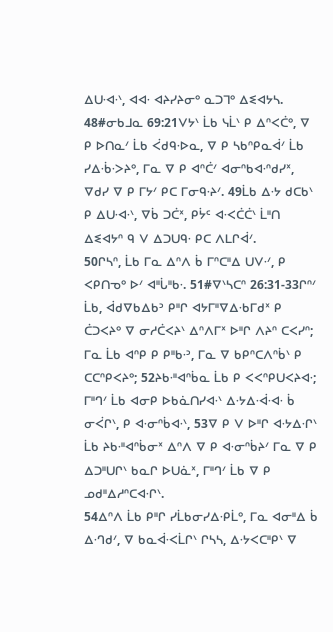ᐃᑌᐧᐊᐧᐠ, ᐊᐊᐧ ᐊᔨᓯᔨᓂᐤ ᓇᑐᒣᐤ ᐃᓬᐊᔭᓴ. 48#ᓂᑲᒧᓇ 69:21ᐯᔭᐠ ᒫᑲ ᓭᒫᐠ ᑭ ᐃᐢᐸᑖᐤ, ᐁ ᑭ ᐅᑎᓇᐟ ᒫᑲ ᐹᑯᑫᐧᐅᓇ, ᐁ ᑭ ᓴᑲᐢᑭᓇᐋᐟ ᒫᑲ ᓯᐃᐧᑳᐧᐳᔨᐤ, ᒥᓇ ᐁ ᑭ ᐊᐢᑖᐟ ᐊᓂᐢᑲᐊᐧᐢᑯᓯᕽ, ᐁᑯᓯ ᐁ ᑭ ᒥᔭᐟ ᑭᑕ ᒥᓂᑫᐧᔨᐟ. 49ᒫᑲ ᐃᐧᔭ ᑯᑕᑲᐠ ᑭ ᐃᑌᐧᐊᐧᐠ, ᐁᑳ ᑐᑖᕽ, ᑭᔮᒼ ᐊᐧᐸᑖᑖᐠ ᒫᐦᑎ ᐃᓬᐊᔭᐢ ᑫ ᐯ ᐃᑐᑌᑫᐧ ᑭᑕ ᐱᒪᒋᐋᐟ.
50ᒋᓴᐢ, ᒫᑲ ᒥᓇ ᐃᐢᐱ ᑳ ᒥᐢᑕᐦᐃ ᑌᐯᐧᐟ, ᑭ ᐸᑭᑎᓀᐤ ᐅᐟ ᐊᐦᒑᐦᑲᐧ. 51#ᐁᐠᓴᑕᐢ 26:31-33ᒋᐢᐟ ᒫᑲ, ᐋᑯᐁᑲᐃᑲᐣ ᑭᐦᒋ ᐊᔭᒥᐦᐁᐃᐧᑲᒥᑯᕽ ᑭ ᑖᑐᐸᔨᐤ ᐁ ᓂᓱᑖᐸᔨᐠ ᐃᐢᐱᒥᕽ ᐅᐦᒋ ᐱᔨᐢ ᑕᐸᓯᐢ; ᒥᓇ ᒫᑲ ᐊᐢᑭ ᑭ ᑭᐦᑲᐧᐣ, ᒥᓇ ᐁ ᑲᑭᐢᑕᐱᐢᑳᐠ ᑭ ᑕᑕᐢᑭᐸᔨᐤ; 52ᔨᑲᐧᐦᐊᐢᑳᓇ ᒫᑲ ᑭ ᐸᐸᐢᑭᑌᐸᔨᐊᐧ; ᒥᐦᒉᐟ ᒫᑲ ᐊᓂᑭ ᐅᑲᓈᑎᓯᐊᐧᐠ ᐃᐧᔭᐃᐧᐋᐧᐊᐧ ᑳ ᓂᐹᒋᐠ, ᑭ ᐊᐧᓂᐢᑳᐊᐧᐠ, 53ᐁ ᑭ ᐯ ᐅᐦᒋ ᐊᐧᔭᐃᐧᒋᐠ ᒫᑲ ᔨᑲᐧᐦᐊᐢᑳᓂᕽ ᐃᐢᐱ ᐁ ᑭ ᐊᐧᓂᐢᑳᔨᐟ ᒥᓇ ᐁ ᑭ ᐃᑐᐦᑌᒋᐠ ᑲᓇᒋ ᐅᑌᓈᕽ, ᒥᐦᒉᐟ ᒫᑲ ᐁ ᑭ ᓄᑯᐦᐃᓱᐢᑕᐊᐧᒋᐠ.
54ᐃᐢᐱ ᒫᑲ ᑭᐦᒋ ᓯᒫᑲᓂᓯᐃᐧᑭᒫᐤ, ᒥᓇ ᐊᓂᐦᐃ ᑳ ᐃᐧᒉᑯᐟ, ᐁ ᑲᓇᐋᐧᐸᒫᒋᐠ ᒋᓴᓴ, ᐃᐧᔭᐸᑕᐦᑭᐠ ᐁ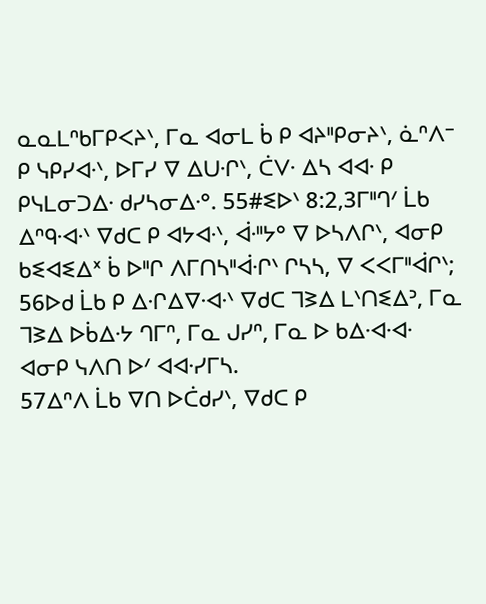ᓇᓇᒪᐢᑲᒥᑭᐸᔨᐠ, ᒥᓇ ᐊᓂᒪ ᑳ ᑭ ᐊᔨᐦᑭᓂᔨᐠ, ᓈᐢᐱᐨ ᑭ ᓭᑭᓯᐊᐧᐠ, ᐅᒥᓯ ᐁ ᐃᑌᐧᒋᐠ, ᑖᐯᐧ ᐃᓴ ᐊᐊᐧ ᑭ ᑭᓭᒪᓂᑐᐃᐧ ᑯᓯᓴᓂᐃᐧᐤ. 55#ᓬᐅᐠ 8:2,3ᒥᐦᒉᐟ ᒫᑲ ᐃᐢᑫᐧᐊᐧᐠ ᐁᑯᑕ ᑭ ᐊᔭᐊᐧᐠ, ᐋᐧᐦᔭᐤ ᐁ ᐅᓴᐱᒋᐠ, ᐊᓂᑭ ᑲᓬᐊᓬᐃᕽ ᑳ ᐅᐦᒋ ᐱᒥᑎᓴᐦᐋᐧᒋᐠ ᒋᓴᓴ, ᐁ ᐸᐸᒥᐦᐋᒋᐠ; 56ᐅᑯ ᒫᑲ ᑭ ᐃᐧᒋᐃᐁᐧᐊᐧᐠ ᐁᑯᑕ ᒣᕒᐃ ᒪᐠᑎᓬᐃᐣ, ᒥᓇ ᒣᕒᐃ ᐅᑳᐃᐧᔭ ᒉᒥᐢ, ᒥᓇ ᒍᓯᐢ, ᒥᓇ ᐅ ᑲᐃᐧᐊᐧᐊᐧ ᐊᓂᑭ ᓭᐱᑎ ᐅᐟ ᐊᐊᐧᓯᒥᓴ.
57ᐃᐢᐱ ᒫᑲ ᐁᑎ ᐅᑖᑯᓯᐠ, ᐁᑯᑕ ᑭ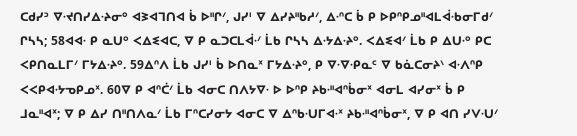ᑕᑯᓯᐣ ᐁᐧᔪᑎᓯᐃᐧᔨᓂᐤ ᐊᕒᐊᒣᑎᐊ ᑳ ᐅᐦᒋᐟ, ᒍᓯᑊ ᐁ ᐃᓯᔨᐦᑲᓱᐟ, ᐃᐧᐢᑕ ᑳ ᑭ ᐅᑭᐢᑭᓄᐦᐊᒪᐋᐧᑲᓂᒥᑯᐟ ᒋᓴᓴ; 58ᐊᐊᐧ ᑭ ᓇᑌᐤ ᐸᐃᓬᐊᑕ, ᐁ ᑭ ᓇᑐᑕᒪᐋᐧᐟ ᒫᑲ ᒋᓴᓴ ᐃᐧᔭᐃᐧᔨᐤ. ᐸᐃᓬᐊᐟ ᒫᑲ ᑭ ᐃᑌᐧᐤ ᑭᑕ ᐸᑭᑎᓇᒪᒥᐟ ᒥᔭᐃᐧᔨᐤ. 59ᐃᐢᐱ ᒫᑲ ᒍᓯᑊ ᑳ ᐅᑎᓇᕽ ᒥᔭᐃᐧᔨᐤ, ᑭ ᐁᐧᐁᐧᑭᓇᒼ ᐁ ᑲᓈᑕᓂᔨᐠ ᐊᐧᐱᐢᑭ ᐸᐸᑭᐊᐧᔭᓀᑭᓄᕽ. 60ᐁ ᑭ ᐊᐢᑖᐟ ᒫᑲ ᐊᓂᑕ ᑎᐱᔭᐁᐧ ᐅ ᐅᐢᑭ ᔨᑲᐧᐦᐊᐢᑳᓂᕽ ᐊᓂᒪ ᐊᓯᓂᕽ ᑳ ᑭ ᒧᓇᐦᐊᕽ; ᐁ ᑭ ᐃᓯ ᑎᐦᑎᐱᓇᐟ ᒫᑲ ᒥᐢᑕᓯᓂᔭ ᐊᓂᑕ ᐁ ᐃᐢᑲᐧᑌᒥᐊᐧᕽ ᔨᑲᐧᐦᐊᐢᑳᓂᕽ, ᐁ ᑭ ᐊᑎ ᓯᐯᐧᑌᐟ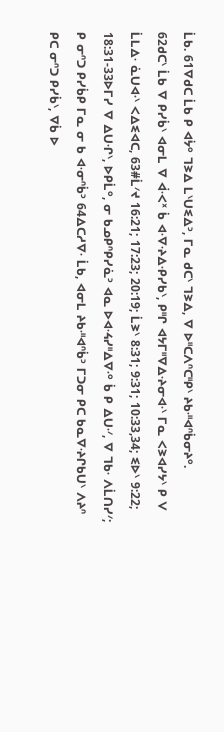ᒫᑲ. 61ᐁᑯᑕ ᒫᑲ ᑭ ᐊᔮᐤ ᒣᕒᐃ ᒪᐠᑌᓬᐃᐣ, ᒥᓇ ᑯᑕᐠ ᒣᕒᐃ, ᐁ ᐅᐦᑕᐱᐢᑕᐦᑭᐠ ᔨᑲᐧᐦᐊᐢᑳᓂᔨᐤ.
62ᑯᑕᐠ ᒫᑲ ᐁ ᑭᓯᑳᐠ ᐊᓂᒪ ᐁ ᐋᐧᐸᕽ ᑳ ᐊᐧᐁᐧᔨᐃᐧᑭᓯᑲᐠ, ᑭᐦᒋ ᐊᔭᒥᐦᐁᐃᐧᔨᓂᐊᐧᐠ ᒥᓇ ᐸᕒᐊᓯᔭᐠ ᑭ ᐯ ᒫᒪᐃᐧ ᓈᑌᐊᐧᐠ ᐸᐃᓬᐊᑕ, 63#ᒫᐟᔪ 16:21; 17:23; 20:19; ᒫᕒᐠ 8:31; 9:31; 10:33,34; ᓬᐅᐠ 9:22; 18:31-33ᐅᒥᓯ ᐁ ᐃᑌᐧᒋᐠ, ᐅᑭᒫᐤ, ᓂ ᑲᓄᑭᐢᑭᓯᓈᐣ ᐊᓇ ᐅᐊᐧᔦᓯᐦᐃᐁᐧᐤ ᑳ ᑭ ᐃᑌᐧᐟ, ᐁ ᒣᑲᐧ ᐱᒫᑎᓯᐟ; ᑭ ᓂᐢᑐ ᑭᓯᑳᑭ ᒥᓇ ᓂ ᑲ ᐊᐧᓂᐢᑳᐣ 64ᐃᑕᓱᐁᐧ ᒫᑲ, ᐊᓂᒪ ᔨᑲᐧᐦᐊᐢᑳᐣ ᒥᑐᓂ ᑭᑕ ᑲᓇᐁᐧᔨᒋᑲᑌᐠ ᐱᔨᐢ ᑭᑕ ᓂᐢᑐ ᑭᓯᑳᐠ, ᐁᑳ ᐅ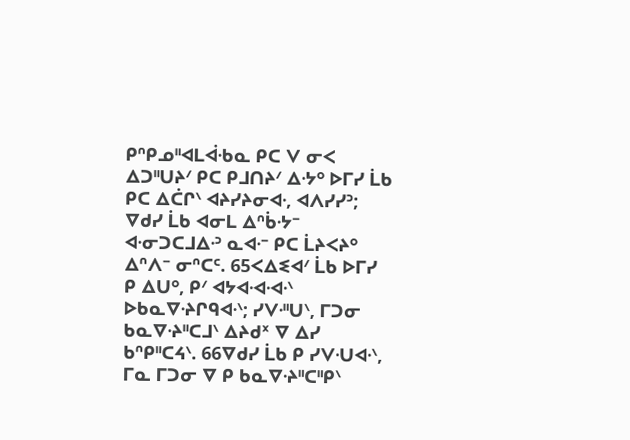ᑭᐢᑭᓄᐦᐊᒪᐋᐧᑲᓇ ᑭᑕ ᐯ ᓂᐸ ᐃᑐᐦᑌᔨᐟ ᑭᑕ ᑭᒧᑎᔨᐟ ᐃᐧᔭᐤ ᐅᒥᓯ ᒫᑲ ᑭᑕ ᐃᑖᒋᐠ ᐊᔨᓯᔨᓂᐊᐧ, ᐊᐱᓯᓯᐣ; ᐁᑯᓯ ᒫᑲ ᐊᓂᒪ ᐃᐢᑳᐧᔭᐨ ᐊᐧᓂᑐᑕᒧᐃᐧᐣ ᓇᐊᐧᐨ ᑭᑕ ᒫᔨᐸᔨᐤ ᐃᐢᐱᐨ ᓂᐢᑕᒼ. 65ᐸᐃᓬᐊᐟ ᒫᑲ ᐅᒥᓯ ᑭ ᐃᑌᐤ, ᑭᐟ ᐊᔭᐊᐧᐊᐧᐊᐧᐠ ᐅᑲᓇᐁᐧᔨᒋᑫᐊᐧᐠ; ᓯᐯᐧᐦᑌᐠ, ᒥᑐᓂ ᑲᓇᐁᐧᔨᐦᑕᒧᐠ ᐃᔨᑯᕽ ᐁ ᐃᓯ ᑲᐢᑭᐦᑕᔦᐠ. 66ᐁᑯᓯ ᒫᑲ ᑭ ᓯᐯᐧᑌᐊᐧᐠ, ᒥᓇ ᒥᑐᓂ ᐁ ᑭ ᑲᓇᐁᐧᔨᐦᑕᐦᑭᐠ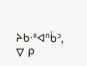ᔨᑲᐧᐦᐊᐢᑳᐣ, ᐁ ᑭ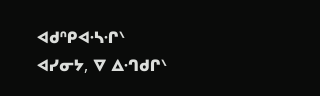ᐊᑯᐢᑭᐊᐧᓴᐧᒋᐠ ᐊᓯᓂᔭ, ᐁ ᐃᐧᒉᑯᒋᐠ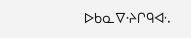ᐅᑲᓇᐁᐧᔨᒋᑫᐊᐧ.